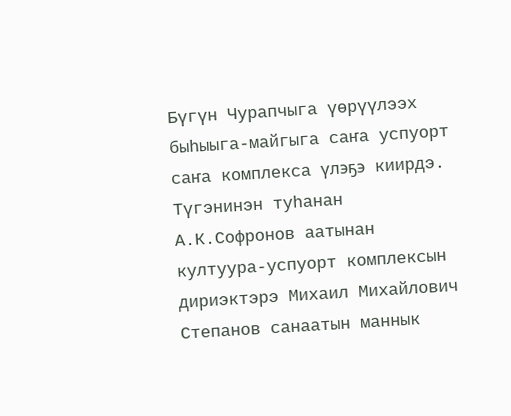Бүгүн Чурапчыга үөрүүлээх быһыыга-майгыга саҥа успуорт саҥа комплекса үлэҕэ киирдэ. Түгэнинэн туһанан А.К.Софронов аатынан култуура-успуорт комплексын дириэктэрэ Михаил Михайлович Степанов санаатын маннык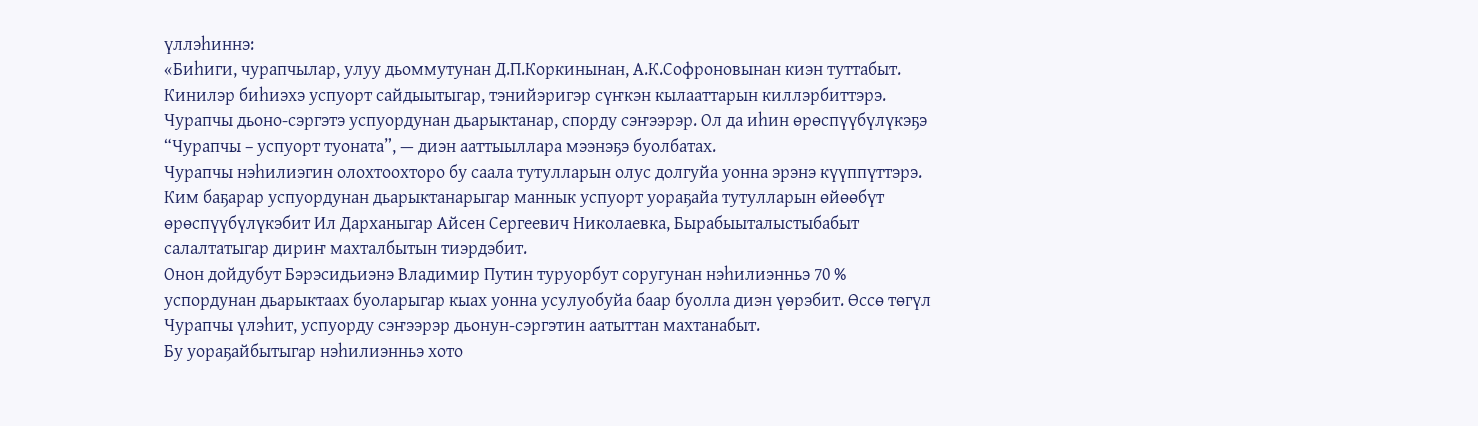үллэһиннэ:
«Биһиги, чурапчылар, улуу дьоммутунан Д.П.Коркинынан, А.К.Софроновынан киэн туттабыт. Кинилэр биһиэхэ успуорт сайдыытыгар, тэнийэригэр сүҥкэн кылааттарын киллэрбиттэрэ. Чурапчы дьоно-сэргэтэ успуордунан дьарыктанар, спорду сэҥээрэр. Ол да иһин өрөспүүбүлүкэҕэ “Чурапчы – успуорт туоната”, — диэн ааттыыллара мээнэҕэ буолбатах.
Чурапчы нэһилиэгин олохтоохторо бу саала тутулларын олус долгуйа уонна эрэнэ күүппүттэрэ.
Ким баҕарар успуордунан дьарыктанарыгар маннык успуорт уораҕайа тутулларын өйөөбүт өрөспүүбүлүкэбит Ил Дарханыгар Айсен Сергеевич Николаевка, Бырабыыталыстыбабыт салалтатыгар дириҥ махталбытын тиэрдэбит.
Онон дойдубут Бэрэсидьиэнэ Владимир Путин туруорбут соругунан нэһилиэнньэ 70 % успордунан дьарыктаах буоларыгар кыах уонна усулуобуйа баар буолла диэн үөрэбит. Өссө төгүл Чурапчы үлэһит, успуорду сэҥээрэр дьонун-сэргэтин аатыттан махтанабыт.
Бу уораҕайбытыгар нэһилиэнньэ хото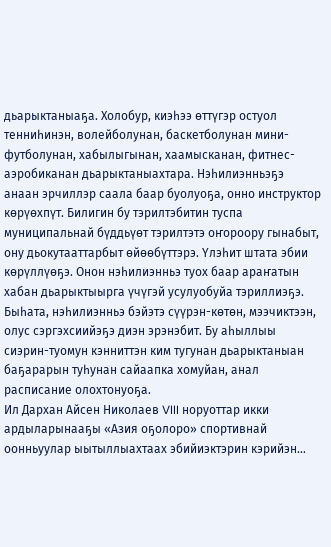дьарыктаныаҕа. Холобур, киэһээ өттүгэр остуол тенниһинэн, волейболунан, баскетболунан мини-футболунан, хабылыгынан, хаамысканан, фитнес-аэробиканан дьарыктаныахтара. Нэһилиэнньэҕэ анаан эрчиллэр саала баар буолуоҕа, онно инструктор көрүөхпүт. Билигин бу тэрилтэбитин туспа муниципальнай бүддьүөт тэрилтэтэ оҥороору гынабыт, ону дьокутааттарбыт өйөөбүттэрэ. Үлэһит штата эбии көрүллүөҕэ. Онон нэһилиэнньэ туох баар араҥатын хабан дьарыктыырга үчүгэй усулуобуйа тэриллиэҕэ. Быһата, нэһилиэнньэ бэйэтэ сүүрэн-көтөн, мээчиктээн, олус сэргэхсиийэҕэ диэн эрэнэбит. Бу аһыллыы сиэрин-туомун кэнниттэн ким тугунан дьарыктаныан баҕарарын туһунан сайаапка хомуйан, анал расписание олохтонуоҕа.
Ил Дархан Айсен Николаев VIII норуоттар икки ардыларынааҕы «Азия оҕолоро» спортивнай оонньуулар ыытыллыахтаах эбийиэктэрин кэрийэн…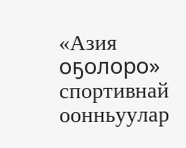«Азия оҕолоро» спортивнай оонньуулар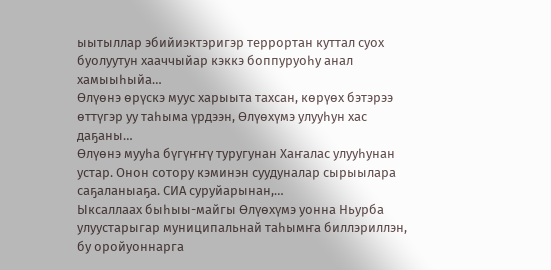ыытыллар эбийиэктэригэр террортан куттал суох буолуутун хааччыйар кэккэ боппуруоһу анал хамыыһыйа…
Өлүөнэ өрүскэ муус харыыта тахсан, көрүөх бэтэрээ өттүгэр уу таһыма үрдээн, Өлүөхүмэ улууһун хас даҕаны…
Өлүөнэ мууһа бүгүҥҥү туругунан Хаҥалас улууһунан устар. Онон сотору кэминэн суудуналар сырыылара саҕаланыаҕа. СИА суруйарынан,…
Ыксаллаах быһыы-майгы Өлүөхүмэ уонна Ньурба улуустарыгар муниципальнай таһымҥа биллэриллэн, бу оройуоннарга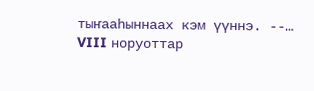тыҥааһыннаах кэм үүннэ. --…
VIII норуоттар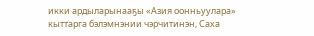икки ардыларынааҕы «Азия оонньуулара» кыттарга бэлэмнэнии чэрчитинэн, Саха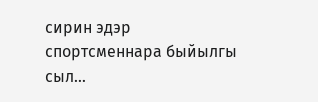сирин эдэр спортсменнара быйылгы сыл…